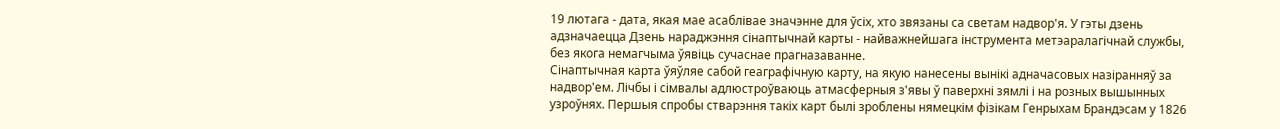19 лютага - дата, якая мае асаблівае значэнне для ўсіх, хто звязаны са светам надвор'я. У гэты дзень адзначаецца Дзень нараджэння сінаптычнай карты - найважнейшага інструмента метэаралагічнай службы, без якога немагчыма ўявіць сучаснае прагназаванне.
Сінаптычная карта ўяўляе сабой геаграфічную карту, на якую нанесены вынікі адначасовых назіранняў за надвор'ем. Лічбы і сімвалы адлюстроўваюць атмасферныя з'явы ў паверхні зямлі і на розных вышынных узроўнях. Першыя спробы стварэння такіх карт былі зроблены нямецкім фізікам Генрыхам Брандэсам у 1826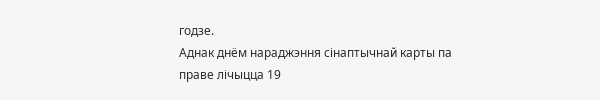годзе.
Аднак днём нараджэння сінаптычнай карты па праве лічыцца 19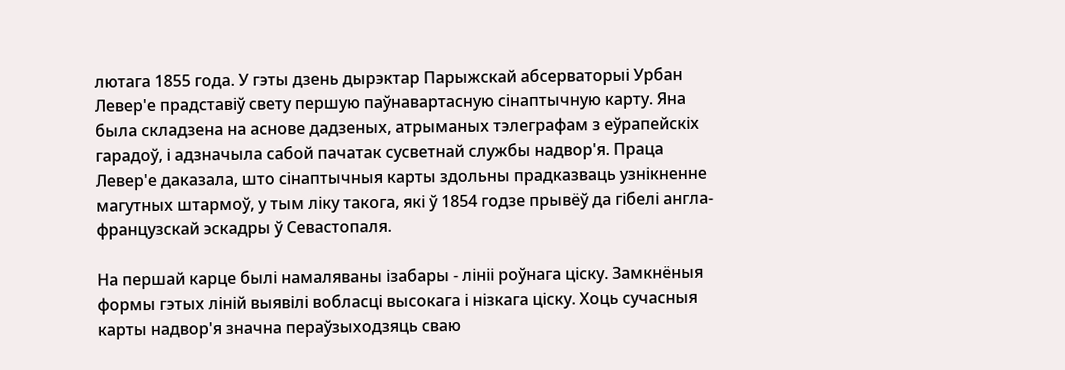лютага 1855 года. У гэты дзень дырэктар Парыжскай абсерваторыі Урбан Левер'е прадставіў свету першую паўнавартасную сінаптычную карту. Яна была складзена на аснове дадзеных, атрыманых тэлеграфам з еўрапейскіх гарадоў, і адзначыла сабой пачатак сусветнай службы надвор'я. Праца Левер'е даказала, што сінаптычныя карты здольны прадказваць узнікненне магутных штармоў, у тым ліку такога, які ў 1854 годзе прывёў да гібелі англа-французскай эскадры ў Севастопаля.

На першай карце былі намаляваны ізабары - лініі роўнага ціску. Замкнёныя формы гэтых ліній выявілі вобласці высокага і нізкага ціску. Хоць сучасныя карты надвор'я значна пераўзыходзяць сваю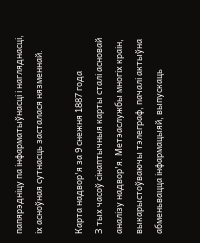папярэдніцу па інфарматыўнасці і нагляднасці, іх асноўная сутнасць засталася нязменнай.

Карта надвор'я за 9 снежня 1887 года
З тых часоў сінаптычныя карты сталі асновай аналізу надвор'я. Метэаслужбы многіх краін, выкарыстоўваючы тэлеграф, пачалі актыўна абменьвацца інфармацыяй, выпускаць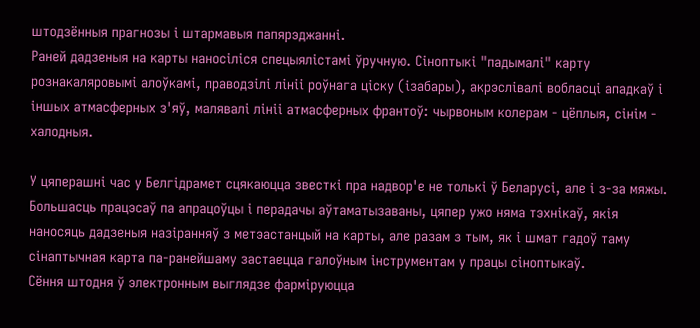штодзённыя прагнозы і штармавыя папярэджанні.
Раней дадзеныя на карты наносіліся спецыялістамі ўручную. Сіноптыкі "падымалі" карту рознакаляровымі алоўкамі, праводзілі лініі роўнага ціску (ізабары), акрэслівалі вобласці ападкаў і іншых атмасферных з'яў, малявалі лініі атмасферных франтоў: чырвоным колерам - цёплыя, сінім - халодныя.

У цяперашні час у Белгідрамет сцякаюцца звесткі пра надвор'е не толькі ў Беларусі, але і з-за мяжы. Большасць працэсаў па апрацоўцы і перадачы аўтаматызаваны, цяпер ужо няма тэхнікаў, якія наносяць дадзеныя назіранняў з метэастанцый на карты, але разам з тым, як і шмат гадоў таму сінаптычная карта па-ранейшаму застаецца галоўным інструментам у працы сіноптыкаў.
Сёння штодня ў электронным выглядзе фарміруюцца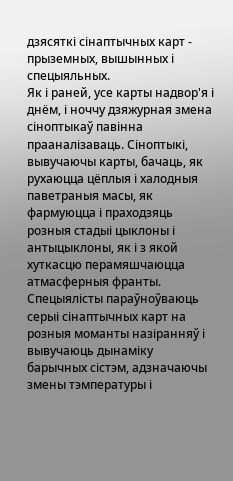дзясяткі сінаптычных карт - прыземных, вышынных і спецыяльных.
Як і раней, усе карты надвор'я і днём, і ноччу дзяжурная змена сіноптыкаў павінна прааналізаваць. Сіноптыкі, вывучаючы карты, бачаць, як рухаюцца цёплыя і халодныя паветраныя масы, як фармуюцца і праходзяць розныя стадыі цыклоны і антыцыклоны, як і з якой хуткасцю перамяшчаюцца атмасферныя франты. Спецыялісты параўноўваюць серыі сінаптычных карт на розныя моманты назіранняў і вывучаюць дынаміку барычных сістэм, адзначаючы змены тэмпературы і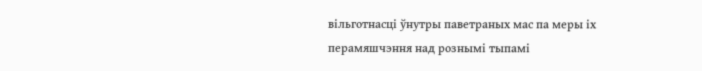вільготнасці ўнутры паветраных мас па меры іх перамяшчэння над рознымі тыпамі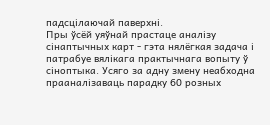падсцілаючай паверхні.
Пры ўсёй уяўнай прастаце аналізу сінаптычных карт - гэта нялёгкая задача і патрабуе вялікага практычнага вопыту ў сіноптыка. Усяго за адну змену неабходна прааналізаваць парадку 60 розных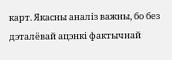карт. Якасны аналіз важны, бо без дэталёвай ацэнкі фактычнай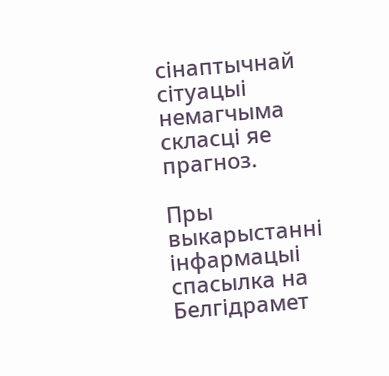сінаптычнай сітуацыі немагчыма скласці яе прагноз.

Пры выкарыстанні інфармацыі спасылка на Белгідрамет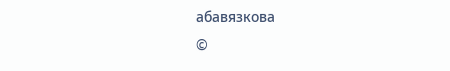абавязкова
©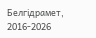Белгiдрaмет, 2016-2026